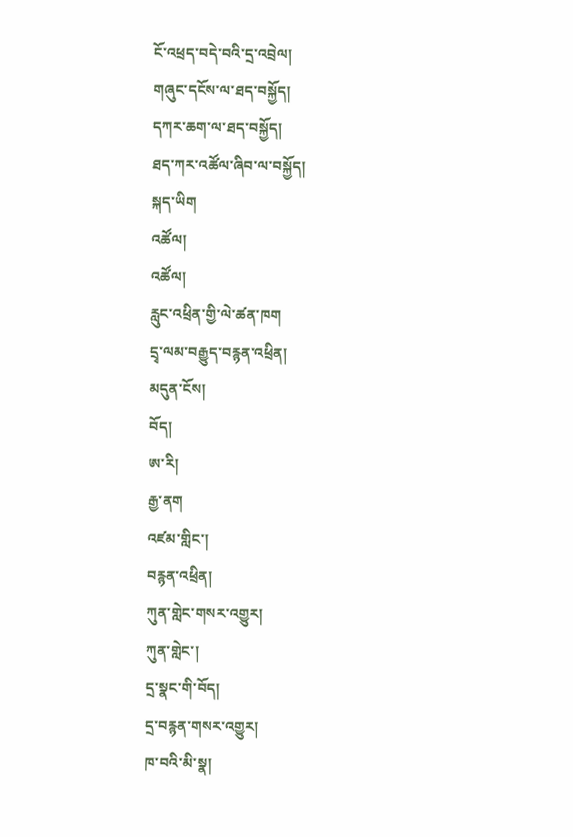ངོ་འཕྲད་བདེ་བའི་དྲ་འབྲེལ།
གཞུང་དངོས་ལ་ཐད་བསྐྱོད།
དཀར་ཆག་ལ་ཐད་བསྐྱོད།
ཐད་ཀར་འཚོལ་ཞིབ་ལ་བསྐྱོད།
སྐད་ཡིག
འཚོལ།
འཚོལ།
རླུང་འཕྲིན་གྱི་ལེ་ཚན་ཁག
དྲྭ་ལམ་བརྒྱུད་བརྙན་འཕྲིན།
མདུན་ངོས།
བོད།
ཨ་རི།
རྒྱ་ནག
འཛམ་གླིང་།
བརྙན་འཕྲིན།
ཀུན་གླེང་གསར་འགྱུར།
ཀུན་གླེང་།
དྲ་སྣང་གི་བོད།
དྲ་བརྙན་གསར་འགྱུར།
ཁ་བའི་མི་སྣ།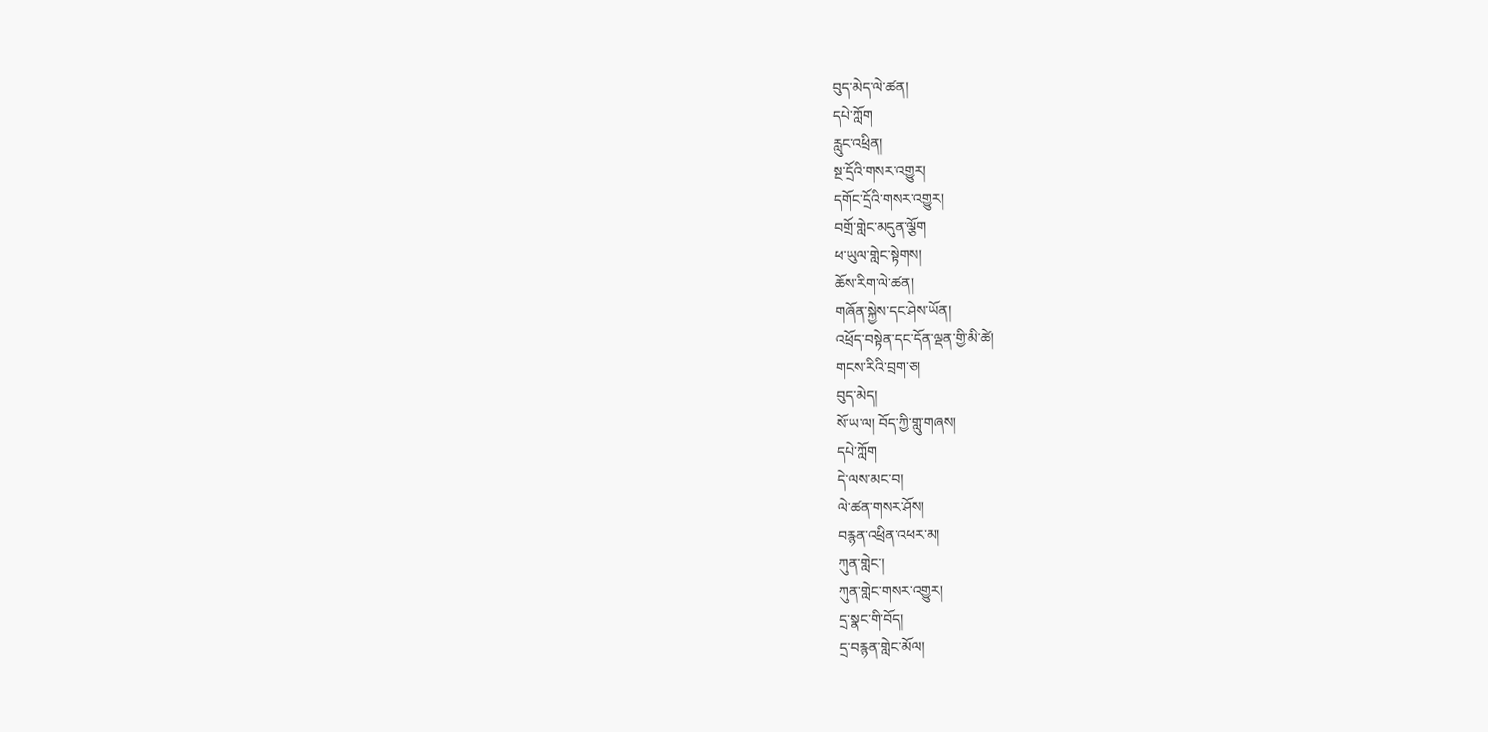བུད་མེད་ལེ་ཚན།
དཔེ་ཀློག
རླུང་འཕྲིན།
སྔ་དྲོའི་གསར་འགྱུར།
དགོང་དྲོའི་གསར་འགྱུར།
བགྲོ་གླེང་མདུན་ལྕོག
ཕ་ཡུལ་གླེང་སྟེགས།
ཆོས་རིག་ལེ་ཚན།
གཞོན་སྐྱེས་དང་ཤེས་ཡོན།
འཕྲོད་བསྟེན་དང་དོན་ལྡན་གྱི་མི་ཚེ།
གངས་རིའི་བྲག་ཅ།
བུད་མེད།
སོ་ཡ་ལ། བོད་ཀྱི་གླུ་གཞས།
དཔེ་ཀློག
དེ་ལས་མང་བ།
ལེ་ཚན་གསར་ཤོས།
བརྙན་འཕྲིན་འཕར་མ།
ཀུན་གླེང་།
ཀུན་གླེང་གསར་འགྱུར།
དྲ་སྣང་གི་བོད།
དྲ་བརྙན་གླེང་མོལ།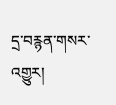དྲ་བརྙན་གསར་འགྱུར།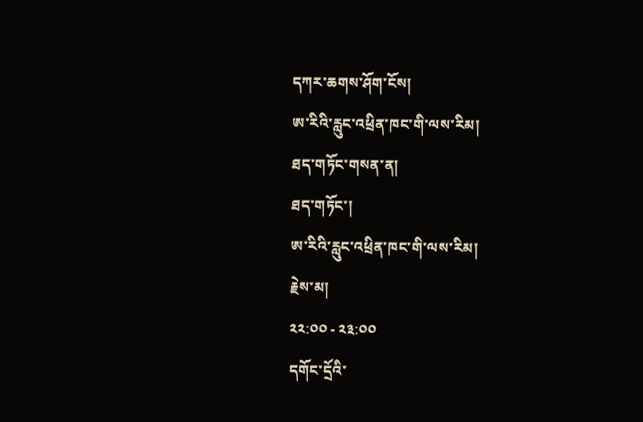དཀར་ཆགས་ཤོག་ངོས།
ཨ་རིའི་རླུང་འཕྲིན་ཁང་གི་ལས་རིམ།
ཐད་གཏོང་གསན་ན།
ཐད་གཏོང་།
ཨ་རིའི་རླུང་འཕྲིན་ཁང་གི་ལས་རིམ།
རྗེས་མ།
༢༢:༠༠ - ༢༣:༠༠
དགོང་དྲོའི་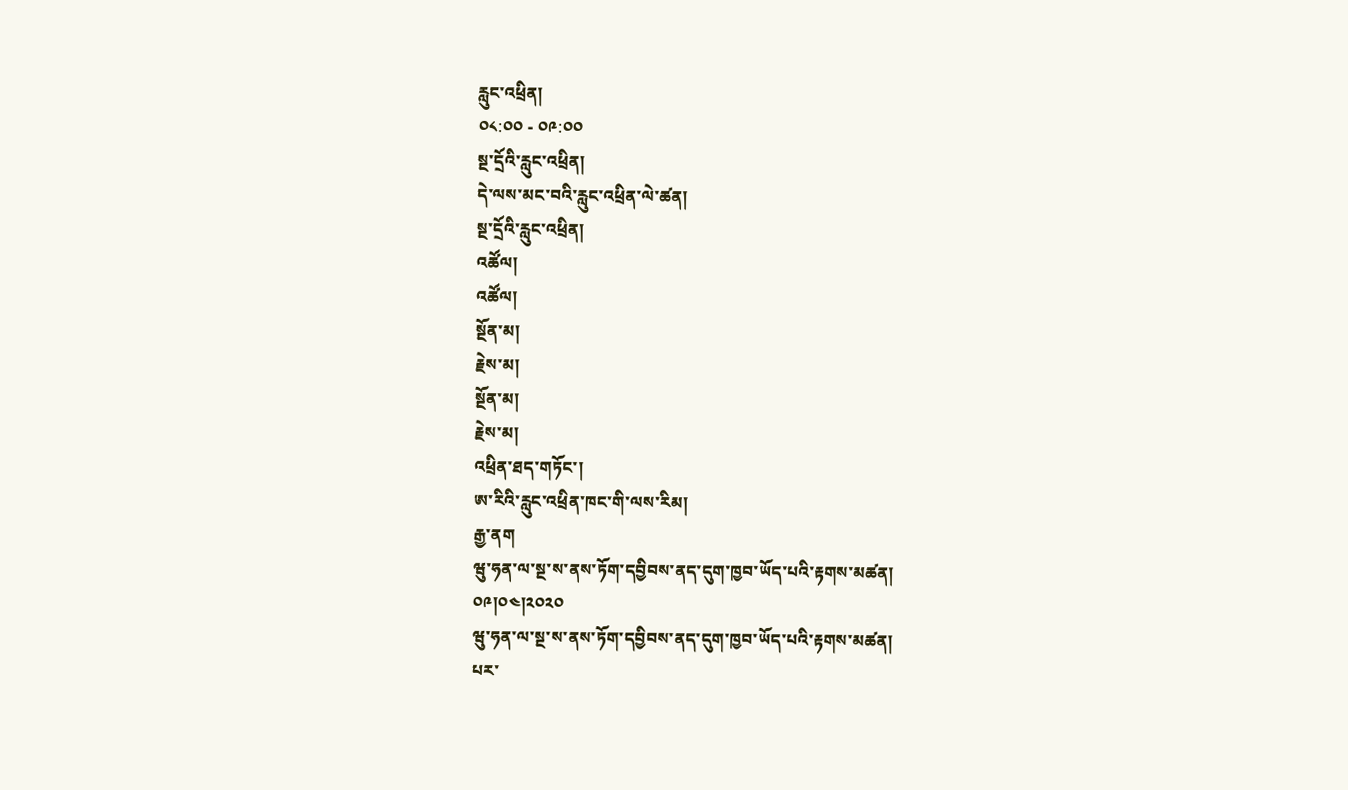རླུང་འཕྲིན།
༠༨:༠༠ - ༠༩:༠༠
སྔ་དྲོའི་རླུང་འཕྲིན།
དེ་ལས་མང་བའི་རླུང་འཕྲིན་ལེ་ཚན།
སྔ་དྲོའི་རླུང་འཕྲིན།
འཚོལ།
འཚོལ།
སྔོན་མ།
རྗེས་མ།
སྔོན་མ།
རྗེས་མ།
འཕྲིན་ཐད་གཏོང་།
ཨ་རིའི་རླུང་འཕྲིན་ཁང་གི་ལས་རིམ།
རྒྱ་ནག
ཝུ་ཧན་ལ་སྔ་ས་ནས་ཏོག་དབྱིབས་ནད་དུག་ཁྱབ་ཡོད་པའི་རྟགས་མཚན།
༠༩།༠༤།༢༠༢༠
ཝུ་ཧན་ལ་སྔ་ས་ནས་ཏོག་དབྱིབས་ནད་དུག་ཁྱབ་ཡོད་པའི་རྟགས་མཚན།
པར་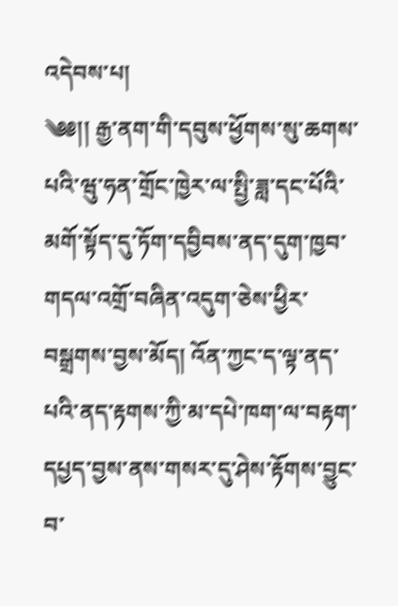འདེབས་པ།
༄༅།། རྒྱ་ནག་གི་དབུས་ཕྱོགས་སུ་ཆགས་པའི་ཝུ་ཧན་གྲོང་ཁྱེར་ལ་སྤྱི་ཟླ་དང་པོའི་མགོ་སྟོད་དུ་ཏོག་དབྱིབས་ནད་དུག་ཁྱབ་གདལ་འགྲོ་བཞིན་འདུག་ཅེས་ཕྱིར་བསྒྲགས་བྱས་མོད། འོན་ཀྱང་ད་ལྟ་ནད་པའི་ནད་རྟགས་ཀྱི་མ་དཔེ་ཁག་ལ་བརྟག་དཔྱད་བྱས་ནས་གསར་དུ་ཤེས་རྟོགས་བྱུང་བ་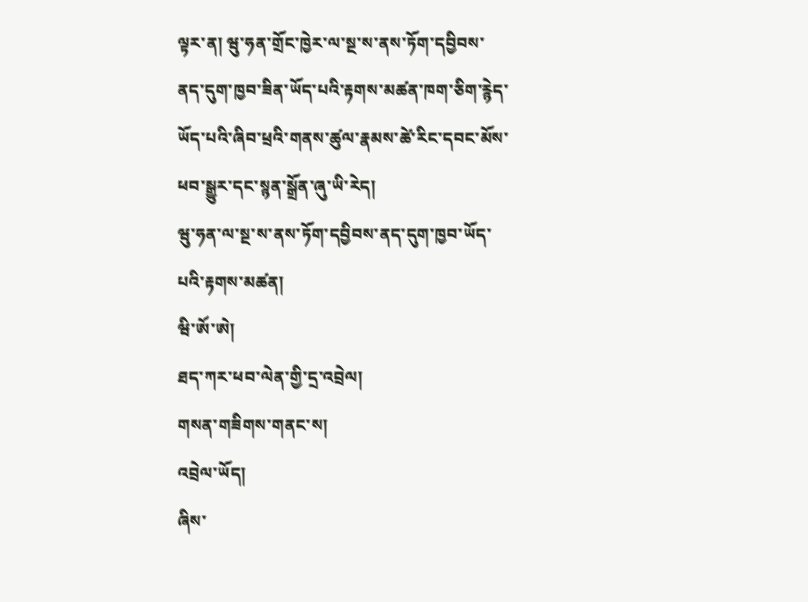ལྟར་ན། ཝུ་ཧན་གྲོང་ཁྱེར་ལ་སྔ་ས་ནས་ཏོག་དབྱིབས་ནད་དུག་ཁྱབ་ཟིན་ཡོད་པའི་རྟགས་མཚན་ཁག་ཅིག་རྙེད་ཡོད་པའི་ཞིབ་ཕྲའི་གནས་ཚུལ་རྣམས་ཚེ་རིང་དབང་མོས་ཕབ་སྒྱུར་དང་སྙན་སྒྲོན་ཞུ་ཡི་རེད།
ཝུ་ཧན་ལ་སྔ་ས་ནས་ཏོག་དབྱིབས་ནད་དུག་ཁྱབ་ཡོད་པའི་རྟགས་མཚན།
ཝི་ཨོ་ཨེ།
ཐད་ཀར་ཕབ་ལེན་གྱི་དྲ་འབྲེལ།
གསན་གཟིགས་གནང་ས།
འབྲེལ་ཡོད།
ཞིས་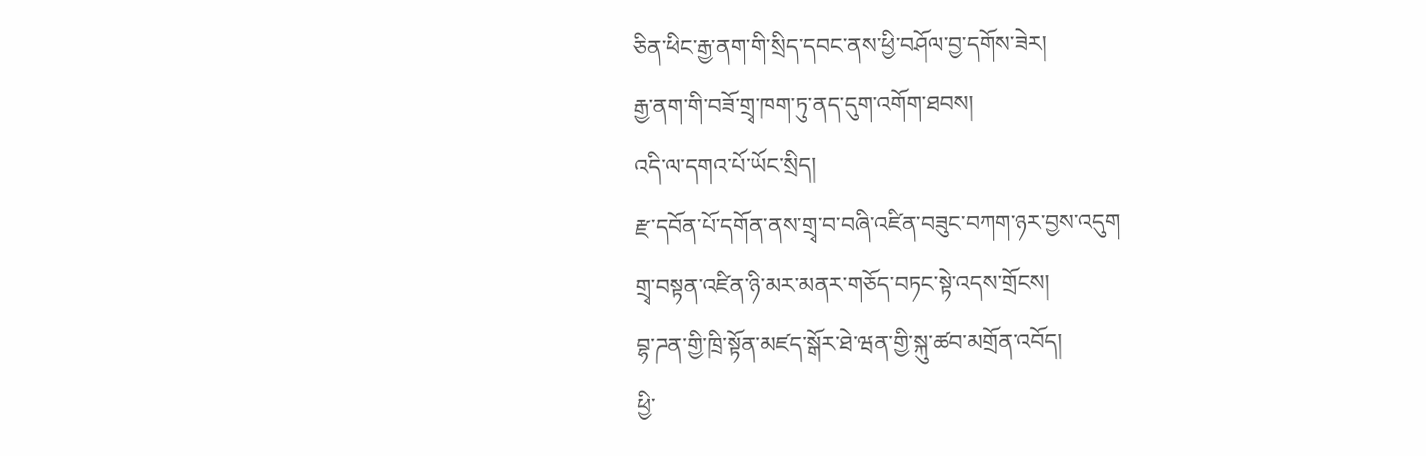ཅིན་ཕིང་རྒྱ་ནག་གི་སྲིད་དབང་ནས་ཕྱི་བཤོལ་བྱ་དགོས་ཟེར།
རྒྱ་ནག་གི་བཟོ་གྲྭ་ཁག་ཏུ་ནད་དུག་འགོག་ཐབས།
འདི་ལ་དགའ་པོ་ཡོང་སྲིད།
རྫ་དབོན་པོ་དགོན་ནས་གྲྭ་བ་བཞི་འཛིན་བཟུང་བཀག་ཉར་བྱས་འདུག
གྲྭ་བསྟན་འཛིན་ཉི་མར་མནར་གཅོད་བཏང་སྟེ་འདས་གྲོངས།
བྷ་ཌན་གྱི་ཁྲི་སྟོན་མཛད་སྒོར་ཐེ་ཝན་གྱི་སྐུ་ཚབ་མགྲོན་འབོད།
ཕྱི་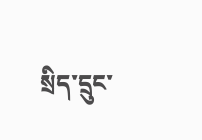སྲིད་དྲུང་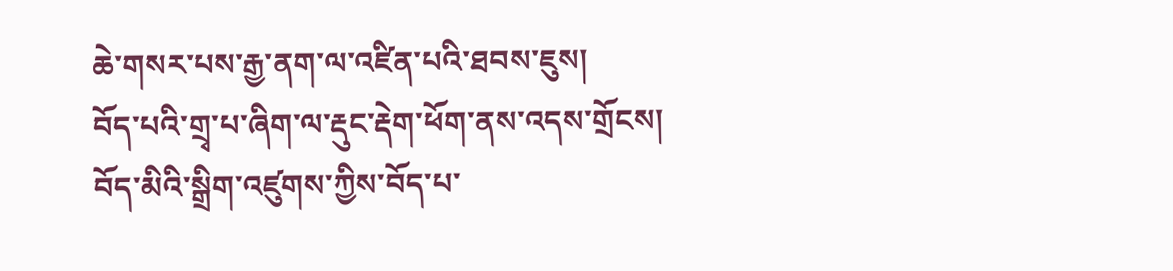ཆེ་གསར་པས་རྒྱ་ནག་ལ་འཛིན་པའི་ཐབས་ཇུས།
བོད་པའི་གྲྭ་པ་ཞིག་ལ་རྡུང་རྡེག་ཕོག་ནས་འདས་གྲོངས།
བོད་མིའི་སྒྲིག་འཛུགས་ཀྱིས་བོད་པ་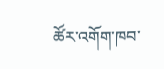ཚོར་འགོག་ཁབ་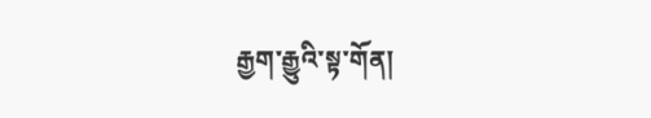རྒྱག་རྒྱུའི་སྟ་གོན།